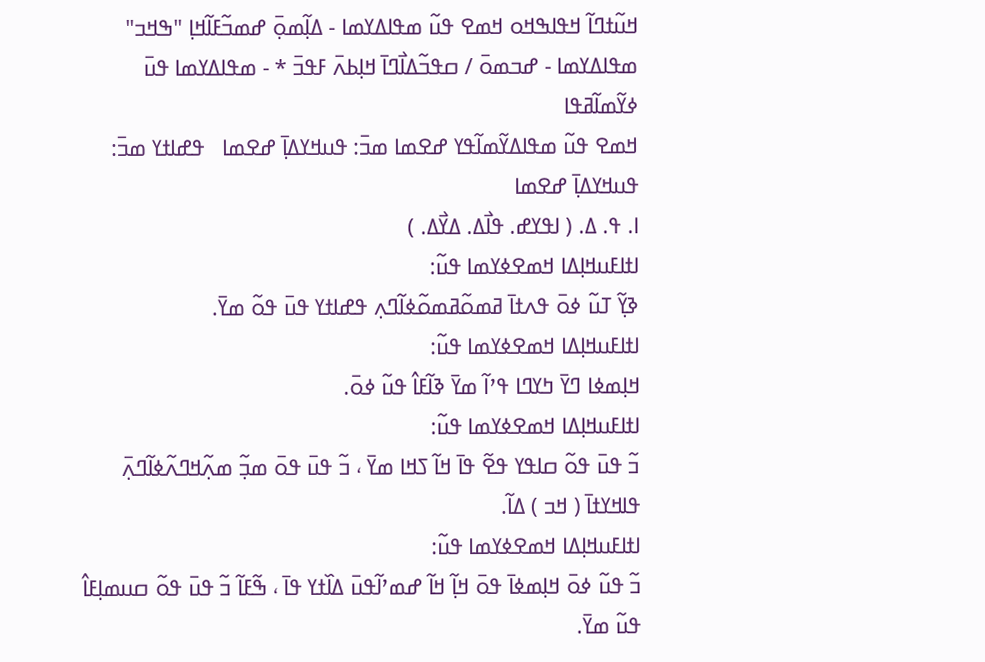ߞߎ߬ߙߣߊ߬ ߞߟߊߒߞߋ ߞߘߐ ߟߎ߬ ߘߟߊߡߌߘߊ - ߡߊ߲߬ߘߋ߲߫ ߝߘߏ߬ߓߊ߬ߞߊ߲ "ߒߞߏ" ߘߟߊߡߌߘߊ - ߝߏߘߋ߫ / ߛߟߏ߬ߡߊ߯ߣߊ߫ ߞߊ߲ߕߍ߫ ߓߟߏ߫ * - ߘߟߊߡߌߘߊ ߟߎ߫ ߦߌ߬ߘߊ߬ߥߟߊ
ߞߘߐ ߟߎ߬ ߘߟߊߡߌ߬ߘߊ߬ߟߌ ߝߐߘߊ ߘߏ߫: ߟߎߞߌߡߊ߲߫ ߝߐߘߊ   ߟߝߊߙߌ ߘߏ߫:
ߟߎߞߌߡߊ߲߫ ߝߐߘߊ
ߊ. ߟ. ߡ. ( ߊߟߌߝ. ߟߊ߯ߡ. ߡߌ߯ߡ. )
ߊߙߊߓߎߞߊ߲ߡߊ ߞߘߐߦߌߘߊ ߟߎ߬:
ߢߌ߲߬ ߠߎ߬ ߦߋ߫ ߟߍߙߊ߫ ߥߘߋ߬ߥߘߋ߬ߦߊ߬ߣߍ߲ ߟߝߊߙߌ ߟߎ߫ ߟߋ߬ ߘߌ߫.
ߊߙߊߓߎߞߊ߲ߡߊ ߞߘߐߦߌߘߊ ߟߎ߬:
ߞߊ߲ߘߦߊ ߣߌ߫ ߤߌߣߊ ߟߴߊ߬ ߘߌ߫ ߢߊ߬ߓߊ߮ ߟߎ߬ ߦߋ߫.
ߊߙߊߓߎߞߊ߲ߡߊ ߞߘߐߦߌߘߊ ߟߎ߬:
ߏ߬ ߟߎ߫ ߟߋ߬ ߛߊߟߌ ߟߐ߬ ߟߊ߫ ߞߊ߬ ߖߞߊ ߘߌ߫ ، ߏ߬ ߟߎ߫ ߟߋ߫ ߘߏ߲߬ ߘߍ߲߬ߞߣߍ߬ߦߊ߬ߣߍ߲߫ ߟߊߞߌߙߊ߫ ( ߞߏ ) ߡߊ߬.
ߊߙߊߓߎߞߊ߲ߡߊ ߞߘߐߦߌߘߊ ߟߎ߬:
ߏ߬ ߟߎ߬ ߦߋ߫ ߞߊ߲ߘߦߊ߫ ߟߋ߫ ߞߊ߲߬ ߞߊ߬ ߝߘߴߊ߬ߟߎ߫ ߡߊ߰ߙߌ ߟߊ߫ ، ߒ߬ߓߊ߬ ߏ߬ ߟߎ߫ ߟߋ߬ ߛߎߘߊ߲ߓߊ߮ ߟߎ߬ ߘߌ߫.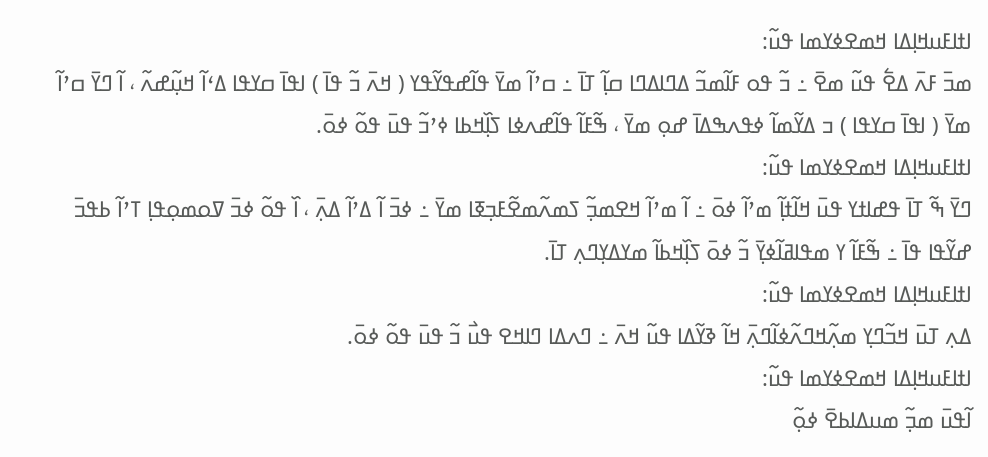ߊߙߊߓߎߞߊ߲ߡߊ ߞߘߐߦߌߘߊ ߟߎ߬:
ߘߏ߫ ߓߍ߫ ߡߐ߱ ߟߎ߬ ߘߐ߫ ߸ ߏ߬ ߟߋ ߓߊ߬ߘߏ߬ ߡߣߊߡߣߊ ߛߊ߲߬ ߠߊ߫ ߸ ߛߴߊ߬ ߘߌ߫ ߟߊ߬ߝߟߌ߬ߟߌ ( ߞߍ߫ ߏ߬ ߟߊ߫ ) ߊߟߊ߫ ߛߌߟߊ ߡߵߊ߬ ߞߎ߲߬ߝߍ߬ ، ߊ߬ ߣߌ߫ ߛߴߊ߬ ߘߌ߫ ( ߊߟߊ߫ ߛߌߟߊ ) ߏ ߡߌ߬ߘߊ߬ ߦߟߍߒߡߊ߫ ߝߋ߲ ߘߌ߫ ، ߒ߬ߓߊ߬ ߟߊ߬ߝߍߦߊ ߖߊ߲߰ߞߕߊ ߦߴߏ߬ ߟߎ߫ ߟߋ߬ ߦߋ߫.
ߊߙߊߓߎߞߊ߲ߡߊ ߞߘߐߦߌߘߊ ߟߎ߬:
ߣߌ߫ ߒ߬ ߠߊ߫ ߟߝߊߙߌ ߟߎ߫ ߞߊ߬ߙߊ߲߬ ߘߴߊ߬ ߦߋ߫ ߸ ߊ߬ ߘߴߊ߬ ߞߐߘߏ߲߬ ߖߘߍ߬ߘߐ߬ߓߏ߲ߧߊ ߘߌ߫ ߸ ߦߏ߫ ߊ߬ ߡߴߊ߬ ߡߍ߲߫ ، ߊ߰ ߟߋ߬ ߦߏ߫ ߜߋߘߋ߲ߟߊ߲ ߠߴߊ߬ ߕߟߏ߫ ߝߌ߬ߟߊ ߟߊ߫ ߸ ߒ߬ߓߊ߬ ߌ ߘߟߊߥߊ߬ߦߌ߲߫ ߏ߬ ߦߋ߫ ߖߊ߲߰ߞߕߊ߬ ߘߌߡߌ߲ߣߍ߲ ߠߊ߫.
ߊߙߊߓߎߞߊ߲ߡߊ ߞߘߐߦߌߘߊ ߟߎ߬:
ߡߍ߲ ߠߎ߫ ߞߏ߬ߣߌ߲ ߘߍ߲߬ߞߣߍ߬ߦߊ߬ߣߍ߲߫ ߞߊ߬ ߢߌ߬ߡߊ ߟߎ߬ ߞߍ߫ ߸ ߣߍߡߊ ߣߊߞߐ ߟߎ߯ ߏ߬ ߟߎ߫ ߟߋ߬ ߦߋ߫.
ߊߙߊߓߎߞߊ߲ߡߊ ߞߘߐߦߌߘߊ ߟߎ߬:
ߊ߬ߟߎ߫ ߘߏ߲߬ ߘߎߡߊߕߐ߫ ߦߋ߲߬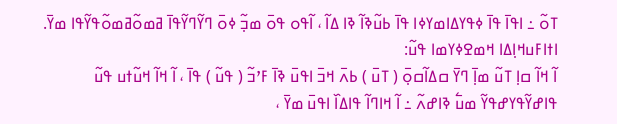ߠߋ߬ ߸ ߊߟߊ߫ ߟߊ߫ ߦߟߌߡߊߘߌߦߊ ߟߊ߫ ߕߎ߬ߢߊ߬ ߢߊ ߡߊ߬ ، ߊ߬ߟߋ ߟߋ߫ ߘߏ߲߬ ߦߋ߫ ߣߌ߬ߣߌ߬ߟߊ߫ ߥߘߋ߬ߥߘߋ߬ߟߌ߬ߟߊ ߘߌ߫.
ߊߙߊߓߎߞߊ߲ߡߊ ߞߘߐߦߌߘߊ ߟߎ߬:
ߊ߬ ߞߊ߬ ߛߊ߲ ߠߎ߬ ߘߊ߲߫ ߣߌ߫ ߛߡߊ߬ߛߋ߲߫ ( ߠߎ߫ ) ߕߍ߫ ߞߏ߫ ߊߟߎ߫ ߢߊ߫ ߓߴߏ߬ ( ߟߎ߬ ) ߟߊ߫ ، ߊ߬ ߞߊ߬ ߞߎ߬ߙߎ ߟߎ߬ ߟߊߝߌ߬ߟߌߝߟߌ߬ ߘߎ߱ ߢߊߝߍ߬ ߸ ߊ߬ ߞߊߣߊ߬ ߟߊߡߊ߰ ߊߟߎ߫ ߘߌ߫ ،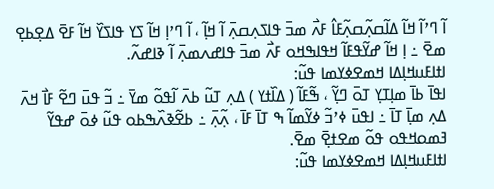ߊ߬ ߣߴߊ߬ ߞߊ߬ ߡߊ߬ߛߍ߲߬ߛߍ߲߬ߓߊ߮ ߓߍ߯ ߘߏ߫ ߟߊߖߍ߲ߛߍ߲߫ ߊ߬ ߞߊ߲߬ ، ߊ߬ ߣߴߊ߲ ߞߊ߬ ߖߌ ߟߊߖߌ߰ ߞߊ߬ ߓߐ߫ ߡߐ߲ߕߐ߲ ߘߐ߫ ߸ ߊ߲ ߞߊ߬ ߝߌ߬ߟߓߊ߬ ߞߟߊߒߞߋ ߓߍ߯ ߘߏ߫ ߟߊߝߍߘߍ߲߫ ߊ߬ ߢߊߝߍ߬.
ߊߙߊߓߎߞߊ߲ߡߊ ߞߘߐߦߌߘߊ ߟߎ߬:
ߊߟߊ߫ ߕߊ߫ ߘߊ߲ߠߌ߲ ߠߋ߫ ߣߌ߲߬ ، ߒ߬ߓߊ߬ ( ߡߊ߰ߙߌ ) ߡߍ߲ ߠߎ߬ ߕߍ߫ ߊ߬ߟߋ߬ ߘߌ߫ ߸ ߏ߬ ߟߎ߫ ߣߐ߬ ߓߊ߯ ߞߍ߫ ߡߍ߲ ߘߊ߲߫ ߠߊ߫ ߸ ߊߟߎ߫ ߦߴߏ߬ ߦߌ߬ߘߊ߬ ߒ ߠߊ߫ ߓߊ߫ ، ߍ߲߬ߍ߲߫ ߸ ߕߐ߬ߢߍ߰ߒߕߋ ߟߎ߬ ߦߋ߫ ߝߟߌ߬ ߔߘߋߞߟߋ ߟߋ߬ ߘߐߙߐ߲߫ ߘߐ߫.
ߊߙߊߓߎߞߊ߲ߡߊ ߞߘߐߦߌߘߊ ߟߎ߬: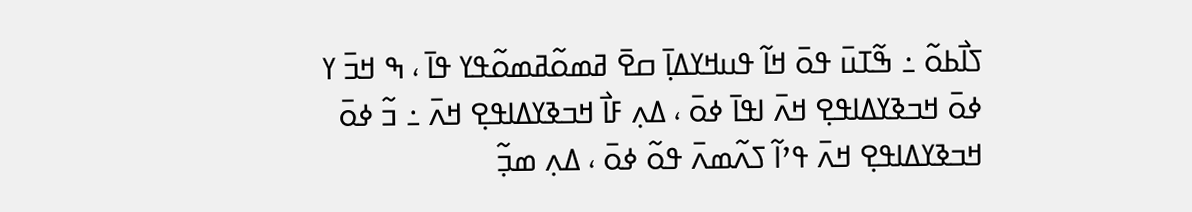ߖߊ߯ߕߋ߬ ߸ ߒ߬ߠߎ߫ ߟߋ߫ ߞߊ߬ ߟߎߞߌߡߊ߲߫ ߛߐ߫ ߥߘߋ߬ߥߘߋ߬ߟߌ ߟߊ߫ ، ߒ ߞߏ߫ ߌ ߦߋ߫ ߞߏߢߌߡߊߟߐ߲ ߞߍ߫ ߊߟߊ߫ ߦߋ߫ ، ߡߍ߲ ߓߊ߯ ߞߏߢߌߡߊߟߐ߲ ߞߍ߫ ߸ ߏ߬ ߦߋ߫ ߞߏߢߌߡߊߟߐ߲ ߞߍ߫ ߟߴߊ߬ ߖߍ߬ߘߍ߫ ߟߋ߬ ߦߋ߫ ، ߡߍ߲ ߘߏ߲߬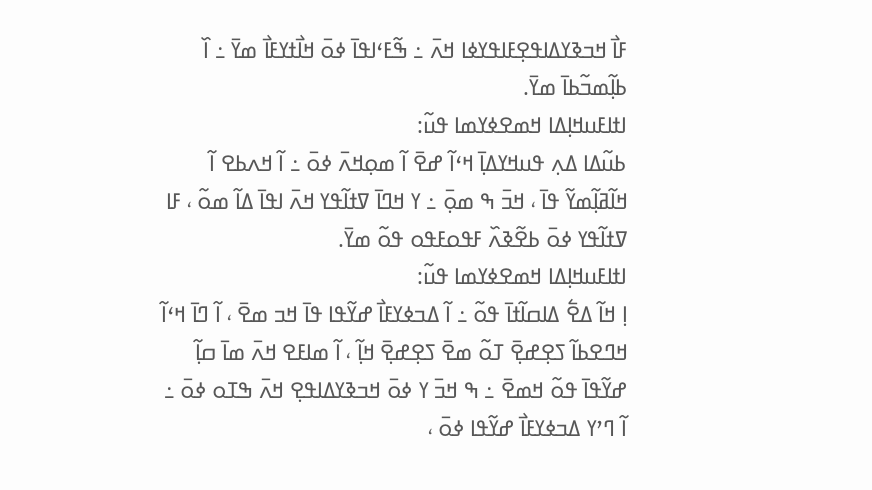ߓߊ߯ ߞߏߢߌߡߊߟߐ߲ߓߊߟߌߦߊ ߞߍ߫ ߸ ߒ߬ߓߵߊߟߊ߫ ߦߋ߫ ߞߊ߯ߙߌߓߊ߯ ߘߌ߫ ߸ ߊ߰ ߕߊ߲߬ߘߏ߬ߕߊ߫ ߘߌ߫.
ߊߙߊߓߎߞߊ߲ߡߊ ߞߘߐߦߌߘߊ ߟߎ߬:
ߕߎ߬ߡߊ ߡߍ߲ ߟߎߞߌߡߊ߲߫ ߞߵߊ߬ ߝߐ߫ ߊ߬ ߘߋ߲ߞߍ߫ ߦߋ߫ ߸ ߊ߬ ߞߍߕߐ ߊ߬ ߞߊ߬ߥߊ߲߬ߘߌ߬ ߟߊ߫ ، ߞߏ߫ ߒ ߘߋ߲߫ ߸ ߌ ߞߣߊ߫ ߜߙߊ߬ߟߌ ߞߍ߫ ߊߟߊ߫ ߡߊ߬ ߘߋ߬ ، ߓߊ ߜߙߊ߬ߟߌ ߦߋ߫ ߕߐ߬ߢߍ߰ ߓߟߋߓߟߋ ߟߋ߬ ߘߌ߫.
ߊߙߊߓߎߞߊ߲ߡߊ ߞߘߐߦߌߘߊ ߟߎ߬:
ߊ߲ ߞߊ߬ ߡߐ߱ ߡߊߛߊ߬ߙߊ߫ ߟߋ߬ ߸ ߊ߬ ߡߏߦߌߓߊ߯ ߝߌ߬ߟߊ ߟߊ߫ ߞߏ ߘߐ߫ ، ߊ߬ ߣߊ߫ ߞߵߊ߬ ߞߣߐߕߊ߬ ߖߐ߲ߝߐ߲߫ ߠߋ߬ ߘߐ߫ ߖߐ߲ߝߐ߲߫ ߞߊ߲߬ ، ߊ߬ ߘߊߓߐ ߞߍ߫ ߘߊ߫ ߛߊ߲߬ ߝߌ߬ߟߊ߫ ߟߋ߬ ߞߘߐ߫ ߸ ߒ ߞߏ߫ ߌ ߦߋ߫ ߞߏߢߌߡߊߟߐ߲ ߞߍ߫ ߒߠߋ ߦߋ߫ ߸ ߊ߬ ߣߴߌ ߡߏߦߌߓߊ߯ ߝߌ߬ߟߊ ߦߋ߫ ،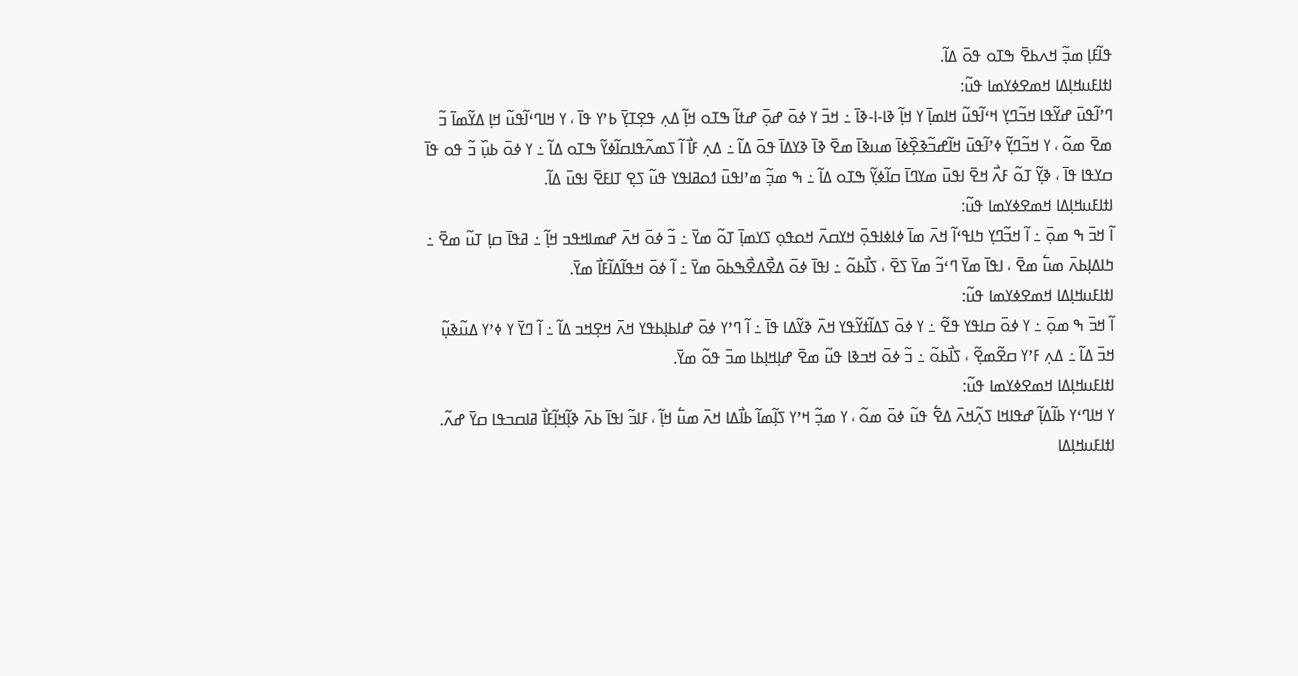ߟߊ߬ߓߊ߲ ߘߏ߲߬ ߞߍߕߐ߫ ߒߠߋ ߟߋ߫ ߡߊ߬.
ߊߙߊߓߎߞߊ߲ߡߊ ߞߘߐߦߌߘߊ ߟߎ߬:
ߣߴߊ߬ߟߎ߫ ߝߌ߬ߟߊ ߞߏ߬ߣߌ߲ ߞߵߊ߬ߟߎ߬ ߞߊߘߊ߲߫ ߌ ߞߊ߲߬ ߢߊ-ߊ-ߢߊ߫ ߸ ߞߏ߫ ߌ ߦߋ߫ ߝߋ߲߫ ߝߙߊ߬ ߒߠߋ ߞߊ߲߬ ߡߍ߲ ߟߐ߲ߠߌ߲߫ ߕߴߌ ߟߊ߫ ، ߌ ߞߊߣߵߊ߬ߟߎ߬ ߞߊ߲ ߡߌ߬ߘߊ߫ ߏ߬ ߘߐ߫ ߘߋ߬ ، ߌ ߞߏ߬ߣߌ߲߬ ߦߴߊ߬ߟߎ߫ ߞߊ߬ߝߏ߬ߢߐ߲߰ߦߊ߫ ߘߎߢߊ߫ ߘߐ߫ ߢߊ߫ ߢߌߡߊ߫ ߟߋ߫ ߡߊ߬ ߸ ߡߍ߲ ߓߊ߯ ߊ߬ ߖߘߍ߬ߟߊߛߊ߬ߦߌ߬ ߒߠߋ ߡߊ߬ ߸ ߌ ߦߋ߫ ߕߎ߲߰ ߏ߬ ߟߋ ߟߊ߫ ߛߌߟߊ ߟߊ߫ ، ߢߌ߲߬ ߠߋ߬ ߓߍ߯ ߞߐ߫ ߊߟߎ߫ ߘߌߣߊ߫ ߛߊ߬ߦߌ߲߬ ߒߠߋ ߡߊ߬ ߸ ߒ ߘߏ߲߬ ߘߴߊߟߎ߫ ߗߋߥߊߟߌ ߟߎ߬ ߖߐ߲ ߠߊߓߐ߫ ߊߟߎ߫ ߡߊ߬.
ߊߙߊߓߎߞߊ߲ߡߊ ߞߘߐߦߌߘߊ ߟߎ߬:
ߊ߬ ߞߏ߫ ߒ ߘߋ߲߫ ߸ ߊ߬ ߞߏ߬ߣߌ߲ ߤߊߟߵߊ߬ ߞߍ߫ ߘߊ߫ ߦߊߦߊߟߋ߲߫ ߞߌߛߍ߫ ߞߋߟߋ߲ ߖߌߘߊ߲߫ ߠߋ߬ ߘߌ߫ ߸ ߏ߬ ߦߋ߫ ߞߍ߫ ߝߘߊߞߟߏ ߞߊ߲߬ ߸ ߥߟߊ߫ ߛߊ߲ ߠߎ߬ ߘߐ߫ ߸ ߤߊߡߊ߲ߕߍ߫ ߘߎ߱ ߘߐ߫ ، ߊߟߊ߫ ߘߌ߫ ߣߵߏ߬ ߘߌ߫ ߖߐ߫ ، ߖߊ߯ߕߋ߬ ߸ ߊߟߊ߫ ߦߋ߫ ߡߐ߯ߡߐ߯ߒߕߋ߫ ߘߌ߫ ߸ ߊ߬ ߦߋ߫ ߞߟߊ߬ߡߊ߬ߓߊ߯ ߘߌ߫.
ߊߙߊߓߎߞߊ߲ߡߊ ߞߘߐߦߌߘߊ ߟߎ߬:
ߊ߬ ߞߏ߫ ߒ ߘߋ߲߫ ߸ ߌ ߦߋ߫ ߛߊߟߌ ߟߐ߬ ߸ ߌ ߦߋ߫ ߖߡߊ߬ߙߌ߬ߟߌ ߞߍ߫ ߢߌ߬ߡߊ ߟߊ߫ ߸ ߊ߬ ߣߴߌ ߦߋ߫ ߝߊߕߊ߲ߕߟߌ ߞߍ߫ ߞߐ߲ߞߏ ߡߊ߬ ߸ ߊ߬ ߣߌ߫ ߌ ߦߴߌ ߡߎ߬ߢߎ߲߬ ߞߏ߫ ߡߊ߬ ߸ ߡߍ߲ ߓߴߌ ߛߐ߬ߘߐ߲߬ ، ߖߊ߯ߕߋ߬ ߸ ߏ߬ ߦߋ߫ ߞߏߢߊ ߟߎ߬ ߘߐ߫ ߝߊ߲ߞߊ߲ߕߊ ߘߏ߫ ߟߋ߬ ߘߌ߫.
ߊߙߊߓߎߞߊ߲ߡߊ ߞߘߐߦߌߘߊ ߟߎ߬:
ߌ ߞߊߣߵߌ ߕߊ߬ߡߊ߲߬ ߝߟߊߞߊ ߖߍ߲߬ߞߍ߫ ߡߐ߱ ߟߎ߬ ߦߋ߫ ߘߋ߬ ، ߌ ߘߏ߲߬ ߞߴߌ ߖߊ߲߬ߘߊ߬ ߕߊ߯ߡߊ ߞߍ߫ ߘߎ߱ ߞߊ߲߬ ، ߓߊߏ߬ ߊߟߊ߫ ߕߍ߫ ߢߊ߲߬ߞߊ߲߬ߓߊ߯ ߥߊߛߏߟߊ ߛߌ߫ ߝߍ߬.
ߊߙߊߓߎߞߊ߲ߡߊ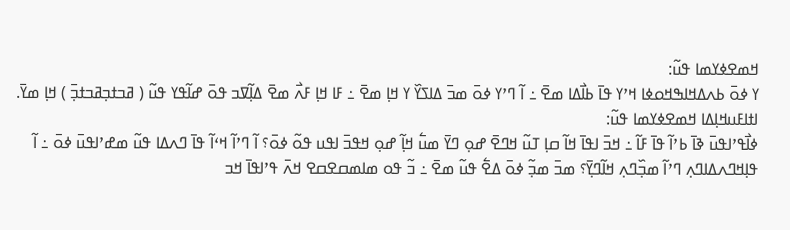ߞߘߐߦߌߘߊ ߟߎ߬:
ߌ ߦߋ߫ ߕߍߡߞߊߒߞߋߦߊ ߞߴߌ ߟߊ߫ ߕߊ߯ߡߊ ߘߐ߫ ߸ ߊ߬ ߣߴߌ ߦߋ߫ ߘߏ߫ ߡߊߖߌ߰ ߌ ߞߊ߲ ߘߐ߫ ߸ ߓߊ ߞߊ߲ ߓߍ߯ ߘߐ߫ ߡߊ߲߬ߜߏ ߟߋ߫ ߝߊ߬ߟߌ ߟߎ߬ ( ߥߏߙߏ߲ߥߏߙߏ߲߫ ) ߞߊ߲ ߘߌ߫.
ߊߙߊߓߎߞߊ߲ߡߊ ߞߘߐߦߌߘߊ ߟߎ߬:
ߦߊ߯ߟߴߊߟߎ߫ ߢߊ߫ ߕߴߊ߬ ߟߊ߫ ߓߊ߬ ߸ ߞߏ߫ ߊߟߊ߫ ߞߊ߬ ߛߊ߲ ߠߎ߬ ߞߣߐ߫ ߝߋ߲ ߣߌ߫ ߘߎ߱ ߞߊ߲߬ ߝߋ߲ ߞߟߏ߫ ߊߟߎ ߟߋ߬ ߦߋ߫؟ ߊ߬ ߣߴߊ߬ ߞߵߊ߬ ߟߊ߫ ߣߍߡߊ ߟߎ߬ ߘߝߴߊߟߎ߫ ߦߋ߫ ߸ ߊ߬ ߟߊ߲ߞߣߍߡߊߣߍ߲ ߣߴߊ߬ ߘߏ߲߰ߣߍ߲ ߞߊ߬ߣߌ߲߫؟ ߘߏ߫ ߘߏ߲߬ ߦߋ߫ ߡߐ߱ ߟߎ߬ ߘߐ߫ ߸ ߏ߬ ߟߋ ߘߊߘߛߐߛߐ ߞߍ߫ ߟߴߊߟߊ߫ ߞߏ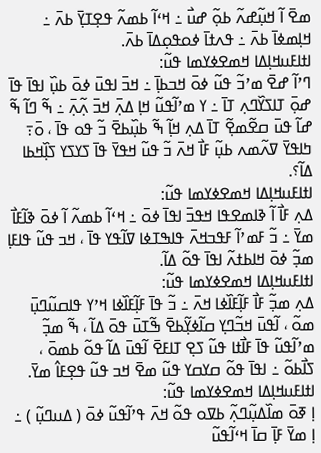ߘߐ߫ ߊ߬ ߞߎ߲߬ߝߍ߬ ߕߋ߲߬ ߝߎ߯ ߸ ߞߵߊ߬ ߕߘߍ߬ ߟߐ߲ߠߌ߲߫ ߕߍ߫ ߸ ߞߊ߲ߘߦߊ߫ ߕߍ߫ ߸ ߟߍߙߊ߫ ߦߋߟߋ߲ߡߊ߫ ߕߍ߫.
ߊߙߊߓߎߞߊ߲ߡߊ ߞߘߐߦߌߘߊ ߟߎ߬:
ߣߴߊ߬ ߝߐ߫ ߘߴߏ߬ ߟߎ߬ ߦߋ߫ ߞߏߕߊ߲߫ ߸ ߞߏ߫ ߊߟߎ߫ ߦߋ߫ ߕߎ߲߰ ߊߟߊ߫ ߟߊ߫ ߝߋ߲߫ ߠߊߖߌ߰ߣߍ߲ ߠߊ߫ ߸ ߌ ߘߴߊ߬ߟߎ߬ ߞߊ߲ ߡߍ߲߫ ߞߏ߫ ߍ߲߬ߍ߲߫ ߸ ߒ߬ ߣߊ߬ ߒ߬ ߝߊ߬ ߟߎ߫ ߛߐ߬ߘߐ߲߬ ߠߊ߫ ߡߍ߲ ߞߊ߲߬ ߒ߬ ߕߎ߲߰ߕߐ߫ ߏ߬ ߟߋ ߟߊ߫ ، ߋ߫߹ ߤߊߟߌ߫ ߜߍ߬ߘߍ ߕߎ߲߬ ߓߊ߯ ߞߍ߫ ߏ߬ ߟߎ߬ ߞߟߌ߫ ߟߊ߫ ߖߌߖߌ ߖߊ߲߰ߞߕߊ ߡߊ߬؟.
ߊߙߊߓߎߞߊ߲ߡߊ ߞߘߐߦߌߘߊ ߟߎ߬:
ߡߍ߲ ߓߊ߯ ߊ߬ ߢߊߘߐߟߊ ߞߟߏ߫ ߊߟߊ߫ ߦߋ߫ ߸ ߞߵߊ߬ ߕߘߍ߬ ߊ߬ ߦߋ߫ ߢߊ߬ߓߊ߯ ߘߌ߫ ߸ ߏ߬ ߓߘߴߊ߬ ߓߟߏߞߍ߫ ߟߊߒߠߦߊ ߜߊ߬ߟߌ ߟߊ߫ ، ߞߏ ߟߎ߬ ߟߊߓߊ߲ ߘߏ߲߬ ߦߋ߫ ߞߊߕߙߍ߬ ߊߟߊ߫ ߟߋ߬ ߡߊ߬.
ߊߙߊߓߎߞߊ߲ߡߊ ߞߘߐߦߌߘߊ ߟߎ߬:
ߡߍ߲ ߘߏ߲߬ ߓߊ߯ ߓߊ߲߬ߓߊ߰ߦߊ ߞߍ߫ ߸ ߏ߬ ߟߊ߫ ߓߊ߲߬ߓߊ߰ߦߊ ߞߴߌ ߟߊߛߎ߬ߣߎ߲߫ ߘߋ߬ ، ߊ߬ߟߎ߫ ߞߏ߬ߣߌ߲ ߛߊ߬ߦߌ߲߬ߕߐ߫ ߒ߬ߠߎ߫ ߟߋ߫ ߡߊ߬ ، ߒ߬ ߘߏ߲߬ ߘߴߊ߬ߟߎ߬ ߟߊ߫ ߓߊ߯ߙߊ ߟߎ߬ ߖߐ߲ ߠߊߓߐ߫ ߊ߬ߟߎ߫ ߡߊ߬ ߟߋ߬ ߕߘߋ߫ ، ߖߊ߯ߕߋ߬ ߸ ߊߟߊ߫ ߟߋ߬ ߛߌߛߌ ߟߎ߬ ߘߐ߫ ߞߏ ߟߎ߬ ߟߐ߲ߓߊ߮ ߘߌ߫.
ߊߙߊߓߎߞߊ߲ߡߊ ߞߘߐߦߌߘߊ ߟߎ߬:
ߊ߲ ߧߋ߫ ߘߊ߰ߡߎ߲߬ߣߍ߲߬ ߕߜߋ ߟߋ߬ ߞߍ߫ ߟߴߊ߬ߟߎ߬ ߦߋ߫ ( ߡߎߣߎ߲߬ ) ߸ ߊ߲ ߘߌ߫ ߓߊ߲߫ ߛߊ߫ ߞߵߊ߬ߟߎ߬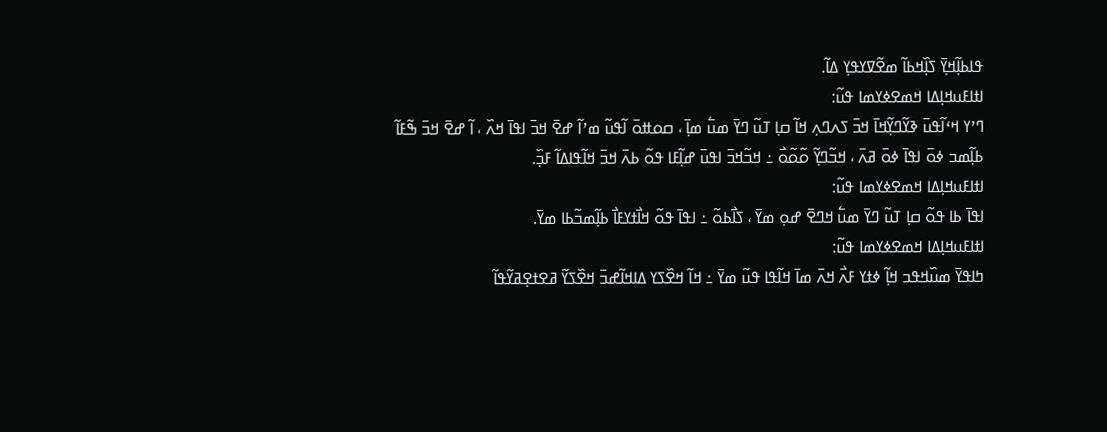ߟߊߕߊ߲߬ߞߌ߲߫ ߖߊ߲߰ߞߕߊ߬ ߘߐ߬ߜߌߟߌ߲ ߡߊ߬.
ߊߙߊߓߎߞߊ߲ߡߊ ߞߘߐߦߌߘߊ ߟߎ߬:
ߣߴߌ ߞߵߊ߬ߟߎ߫ ߢߌ߬ߣߌ߲߬ߞߊ߫ ߞߏ߫ ߖߍߣߍ߲ ߞߊ߬ ߛߊ߲ ߠߎ߬ ߣߌ߫ ߘߎ߱ ߘߊ߲߫ ، ߛߋߚߋ߫ ߊ߬ߟߎ߬ ߘߴߊ߬ ߝߐ߫ ߞߏ߫ ߊߟߊ߫ ߞߍ߰ ، ߊ߬ ߝߐ߫ ߞߏ߫ ߒ߬ߓߊ߬ ߕߊ߲߬ߘߏ ߦߋ߫ ߊߟߊ߫ ߦߋ߫ ߥߍ߫ ، ߞߏ߬ߣߌ߲߬ ߋ߬ߋ߬ߋ߯ ߸ ߞߏ߬ߞߏ߫ ߊߟߎ߫ ߝߊ߲߬ߓߊ ߟߋ߬ ߕߍ߫ ߞߏ߫ ߞߊ߬ߟߊߡߊ߬ ߓߏ߲߰.
ߊߙߊߓߎߞߊ߲ߡߊ ߞߘߐߦߌߘߊ ߟߎ߬:
ߊߟߊ߫ ߕߊ ߟߋ߬ ߛߊ߲ ߠߎ߬ ߣߌ߫ ߘߎ߱ ߞߣߐ߫ ߝߋ߲ ߘߌ߫ ، ߖߊ߯ߕߋ߬ ߸ ߊߟߊ߫ ߟߋ߬ ߞߊ߯ߙߌߓߊ߯ ߕߊ߲߬ߘߏ߬ߕߊ ߘߌ߫.
ߊߙߊߓߎߞߊ߲ߡߊ ߞߘߐߦߌߘߊ ߟߎ߬:
ߤߊߟߌ߫ ߘߎ߰ߞߟߏ ߞߊ߲߬ ߦߙߌ ߓߍ߯ ߞߍ߫ ߘߊ߫ ߞߊ߬ߟߊ ߟߎ߬ ߘߌ߫ ߸ ߞߊ߬ ߞߐ߰ߖߌ ߡߊߞߊ߬ߝߏ߫ ߞߐ߰ߖߌ߬ ߥߐߙߐ߲ߥߌ߬ߟߊ߬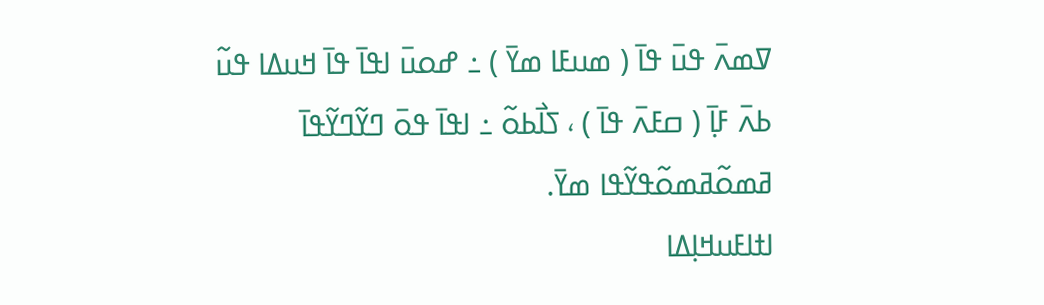ߜߘߍ߫ ߟߎ߫ ߟߊ߫ ( ߘߎߓߊ ߘߌ߫ ) ߸ ߝߋߎ߫ ߊߟߊ߫ ߟߊ߫ ߞߎߡߊ ߟߎ߬ ߕߍ߫ ߓߊ߲߫ ( ߛߓߍ߫ ߟߊ߫ ) ، ߖߊ߯ߕߋ߬ ߸ ߊߟߊ߫ ߟߋ߫ ߣߌ߬ߣߌ߬ߟߊ߫ ߥߘߋ߬ߥߘߋ߬ߟߌ߬ߟߊ ߘߌ߫.
ߊߙߊߓߎߞߊ߲ߡߊ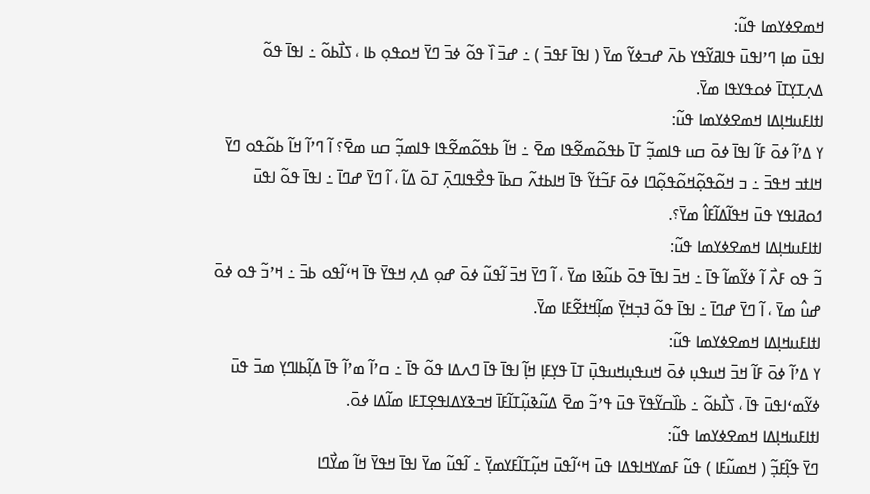ߞߘߐߦߌߘߊ ߟߎ߬:
ߊߟߎ߫ ߘߊ߲ ߣߴߊߟߎ߫ ߟߊߥߌ߬ߟߌ ߕߍ߫ ߝߏߦߌ߬ ߘߌ߫ ( ߊߟߊ߫ ߓߟߏ߫ ) ߸ ߝߏ߫ ߊ߰ ߟߋ߬ ߦߏ߫ ߣߌ߫ ߞߋߟߋ߲ ߕߊ ، ߖߊ߯ߕߋ߬ ߸ ߊߟߊ߫ ߟߋ߬ ߡߍ߲ߠߌ߲ߠߊ߫ ߦߋߟߌߟߊ ߘߌ߫.
ߊߙߊߓߎߞߊ߲ߡߊ ߞߘߐߦߌߘߊ ߟߎ߬:
ߌ ߡߴߊ߬ ߦߋ߫ ߓߊ߬ ߊߟߊ߫ ߦߋ߫ ߛߎ ߟߊߘߏ߲߬ ߠߊ߫ ߕߟߋ߬ߘߐ߬ߟߊ ߘߐ߫ ߸ ߞߊ߬ ߕߟߋ߬ߘߐ߬ߟߊ ߟߊߘߏ߲߬ ߛߎ ߘߐ߫؟ ߊ߬ ߣߴߊ߬ ߞߊ߬ ߕߋ߬ߟߋ ߣߌ߫ ߞߊߙߏ ߞߟߏ߫ ߸ ߏ ߞߋ߬ߟߋ߲߬ߞߋ߬ߟߋ߲߬ߣߊ ߦߋ߫ ߓߏ߬ߙߌ߬ ߟߊ߫ ߞߊߕߙߍ߬ ߛߕߊ߫ ߟߐ߯ߟߊߣߍ߲߫ ߠߋ߫ ߡߊ߬ ، ߊ߬ ߣߌ߫ ߝߣߊ߫ ߸ ߊߟߊ߫ ߟߋ߬ ߊߟߎ߫ ߗߋߥߊߟߌ ߟߎ߫ ߞߟߊ߬ߡߊ߬ߓߊ߮ ߘߌ߫؟.
ߊߙߊߓߎߞߊ߲ߡߊ ߞߘߐߦߌߘߊ ߟߎ߬:
ߏ߬ ߟߋ ߓߍ߯ ߊ߬ ߦߌ߬ߘߊ߬ ߟߊ߫ ߸ ߞߏ߫ ߊߟߊ߫ ߟߋ߫ ߕߎ߬ߢߊ ߘߌ߫ ، ߊ߬ ߣߌ߫ ߞߏ߫ ߊ߬ߟߎ߬ ߦߋ߫ ߝߋ߲ ߡߍ߲ ߞߟߌ߫ ߟߊ߫ ߞߵߊ߬ߟߋ ߕߏ߫ ߸ ߞߴߏ߬ ߟߋ ߦߋ߫ ߝߎ߮ ߘߌ߫ ، ߊ߬ ߣߌ߫ ߝߣߊ߫ ߸ ߊߟߊ߫ ߟߋ߬ ߔߏ߲ߞߌ߲߫ ߘߊ߲߬ߞߙߐ߬ߓߊ ߘߌ߫.
ߊߙߊߓߎߞߊ߲ߡߊ ߞߘߐߦߌߘߊ ߟߎ߬:
ߌ ߡߴߊ߬ ߦߋ߫ ߓߊ߬ ߞߏ߫ ߞߎߟߎ߲ ߦߋ߫ ߞߎߟߎ߲ߞߎߟߎ߲߫ ߠߊ߫ ߟߌ߲ߓߊ߲ ߞߊ߲߬ ߊߟߊ߫ ߟߊ߫ ߣߍߡߊ ߟߋ߬ ߟߊ߫ ߸ ߛߴߊ߬ ߘߴߊ߬ ߟߊ߫ ߡߊ߲߬ߕߊߣߌ߲ ߘߏ߫ ߟߎ߫ ߦߌ߬ߘߵߊߟߎ߫ ߟߊ߫ ، ߖߊ߯ߕߋ߬ ߸ ߕߊ߰ߛߌ߬ߟߌ߫ ߟߎ߫ ߟߴߏ߬ ߘߐ߫ ߡߎ߬ߢߎ߲߬ߠߊ߬ߓߊ߫ ߞߏߢߌߡߊߟߐ߲ߠߓߊ ߘߊ߬ߡߊ ߦߋ߫.
ߊߙߊߓߎߞߊ߲ߡߊ ߞߘߐߦߌߘߊ ߟߎ߬:
ߣߌ߫ ߟߊ߲߬ߓߏ߲߬ ( ߞߘߎ߬ߓߊ ) ߟߎ߬ ߓߘߌߞߊߟߡߊ ߟߎ߫ ߞߵߊ߬ߟߎ߫ ߞߎ߲߬ߠߊ߬ߓߌߘߌ߲߫ ߸ ߊ߬ߟߎ߬ ߘߌ߫ ߊߟߊ߫ ߞߟߌ߫ ߞߊ߬ ߘߌ߯ߣߊ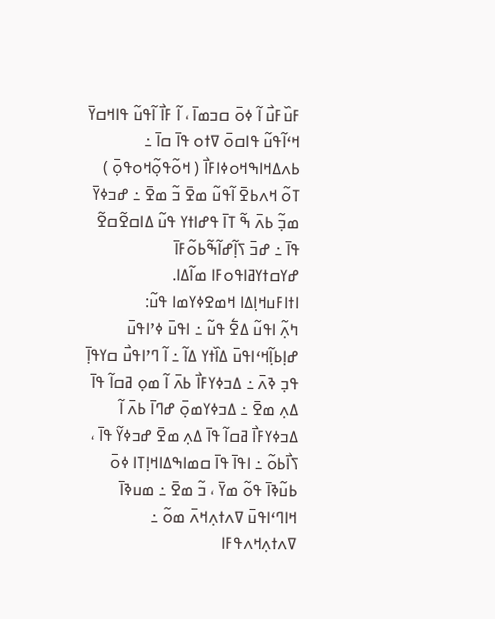ߓߎ߰ߓߎ߯ ߊ߬ ߦߋ߫ ߛߏߘߊ߫ ، ߊ߬ ߓߊ߯ ߊ߬ߟߎ߬ ߟߊߞߛߌ߫ ߞߵߊ߬ߟߎ߬ ߟߊߛߋ߫ ߜߙߋ ߟߊ߫ ߛߊ߫ ߸ ߕߍߡߞߊߒߞߋߦߊߓߊ߯ ( ߞߋ߬ߟߋ߲߬ߞߋߟߋ߲߫ ) ߠߋ߬ ߞߍߕߐ߫ ߊ߬ߟߎ߬ ߘߐ߫ ߏ߬ ߘߐ߫ ߸ ߝߏߦߌ߫ ߘߏ߲߬ ߕߍ߫ ߒ߬ ߠߊ߫ ߟߝߊߙߌ ߟߎ߬ ߡߊߛߐ߬ߛߐ߬ ߟߊ߫ ߸ ߝߏ߫ ߖߊ߲߬ߝߊ߬ߒ߬ߕߋ߬ߓߊ߫ ߝߌߛߙߌߥߊߟߋߓߊ ߘߊ߬ߡߊ.
ߊߙߊߓߎߞߊ߲ߡߊ ߞߘߐߦߌߘߊ ߟߎ߬:
ߤߍ߲߬ ߊߟߎ߬ ߡߐ߱ ߟߎ߬ ߸ ߊߟߎ߫ ߦߴߊߟߎ߫ ߝߊ߲ߕߊ߲߬ߞߵߊߟߎ߫ ߡߊ߰ߙߌ ߡߊ߬ ߸ ߊ߬ ߣߴߊߟߎ߯ ߛߌߟߊ߲߫ ߟߏ߲ ߢߍ߫ ߸ ߡߏߦߌߓߊ߯ ߕߍ߫ ߊ߬ ߘߋ߲ ߥߛߊ߬ ߟߊ߫ ߡߍ߲ ߘߐ߫ ߸ ߡߏߦߌߘߋ߲߫ ߝߣߊ߫ ߕߍ߫ ߊ߬ ߡߏߦߌߓߊ߯ ߥߛߊ߬ ߟߊ߫ ߡߍ߲ ߘߐ߫ ߝߏߦߌ߬ ߟߊ߫ ، ߖߊ߯ߕߋ߬ ߸ ߊߟߊ߫ ߟߊ߫ ߛߘߊߒߡߊߞߊ߲ߠߊ ߦߋ߫ ߕߎ߬ߢߊ߫ ߟߋ߬ ߘߌ߫ ، ߏ߬ ߘߐ߫ ߸ ߘߎߢߊ߫ ߞߊߣߵߊߟߎ߫ ߜߍߙߍ߲ߞߍ߫ ߘߋ߬ ߸ ߜߍߙߍ߲ߞߍߟߓߊ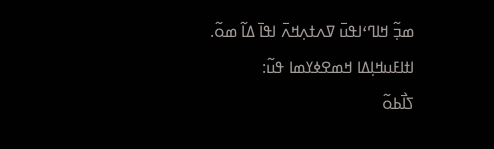ߘߏ߲߬ ߞߊߣߵߊߟߎ߫ ߜߍߙߍ߲ߞߍ߫ ߊߟߊ߫ ߡߊ߬ ߘߋ߬.
ߊߙߊߓߎߞߊ߲ߡߊ ߞߘߐߦߌߘߊ ߟߎ߬:
ߖߊ߯ߕߋ߬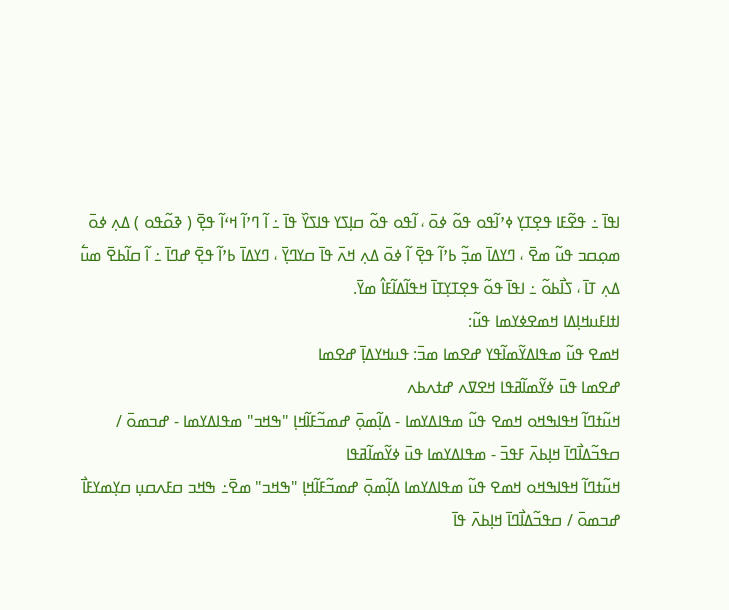ߊߟߊ߫ ߸ ߟߐ߬ߓߊ ߟߐ߲ߠߌ߲ ߦߴߊ߬ߟߋ ߟߋ߬ ߦߋ߫ ، ߊ߬ߟߋ ߟߋ߬ ߛߊ߲ߖߌ ߟߊߖߌ߰ ߟߊ߫ ߸ ߊ߬ ߣߴߊ߬ ߞߵߊ߬ ߟߐ߲߫ ( ߢߋ߬ߟߋ ) ߡߍ߲ ߦߋ߫ ߘߋ߲ߛߏ ߟߎ߬ ߘߐ߫ ، ߣߌߡߊ߫ ߘߏ߲߬ ߕߴߊ߬ ߟߐ߲߫ ߊ߬ ߦߋ߫ ߡߍ߲ ߞߍ߫ ߟߊ߫ ߛߌߣߌ߲߫ ، ߣߌߡߊ߫ ߕߴߊ߬ ߟߐ߲߫ ߝߣߊ߫ ߸ ߊ߬ ߛߊ߬ߕߐ߫ ߘߎ߱ ߡߍ߲ ߠߊ߫ ، ߖߊ߯ߕߋ߬ ߸ ߊߟߊ߫ ߟߋ߬ ߟߐ߲ߠߌ߲ߠߊ߫ ߞߟߊ߬ߡߊ߬ߓߊ߮ ߘߌ߫.
ߊߙߊߓߎߞߊ߲ߡߊ ߞߘߐߦߌߘߊ ߟߎ߬:
ߞߘߐ ߟߎ߬ ߘߟߊߡߌ߬ߘߊ߬ߟߌ ߝߐߘߊ ߘߏ߫: ߟߎߞߌߡߊ߲߫ ߝߐߘߊ
ߝߐߘߊ ߟߎ߫ ߦߌ߬ߘߊ߬ߥߟߊ ߞߐߜߍ ߝߙߍߕߍ
ߞߎ߬ߙߣߊ߬ ߞߟߊߒߞߋ ߞߘߐ ߟߎ߬ ߘߟߊߡߌߘߊ - ߡߊ߲߬ߘߋ߲߫ ߝߘߏ߬ߓߊ߬ߞߊ߲ "ߒߞߏ" ߘߟߊߡߌߘߊ - ߝߏߘߋ߫ / ߛߟߏ߬ߡߊ߯ߣߊ߫ ߞߊ߲ߕߍ߫ ߓߟߏ߫ - ߘߟߊߡߌߘߊ ߟߎ߫ ߦߌ߬ߘߊ߬ߥߟߊ
ߞߎ߬ߙߣߊ߬ ߞߟߊߒߞߋ ߞߘߐ ߟߎ߬ ߘߟߊߡߌߘߊ ߡߊ߲߬ߘߋ߲߫ ߝߘߏ߬ߓߊ߬ߞߊ߲ "ߒߞߏ" ߘߐ߫߸ ߒߞߏ ߛߓߍߛߎ߲ ߛߌ߲ߘߌߓߊ߯ ߝߏߘߋ߫ / ߛߟߏ߬ߡߊ߯ߣߊ߫ ߞߊ߲ߕߍ߫ ߟߊ߫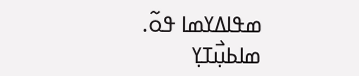ߘߟߊߡߌߘߊ ߟߋ߬.
ߘߊߕߎ߲߯ߠߌ߲